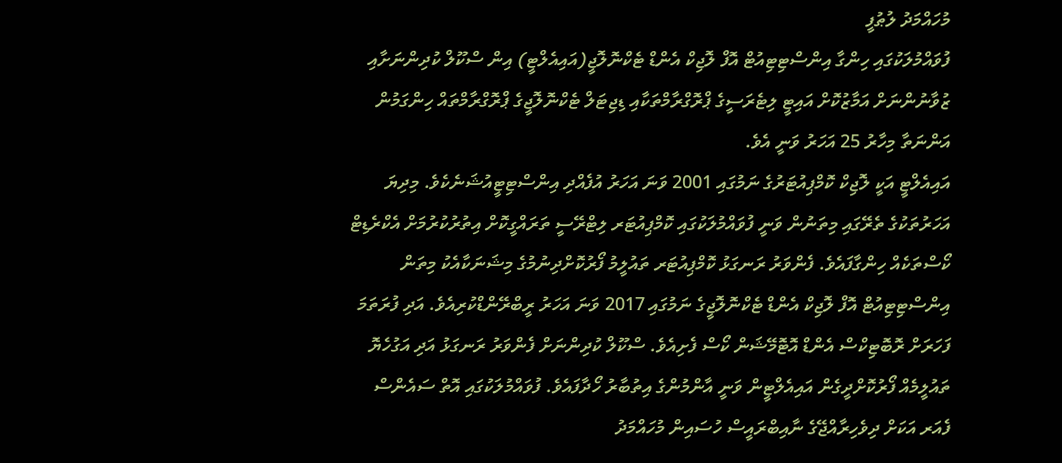މުހައްމަދު ލުޠުފީ
ފުވައްމުލަކުގައި ހިންގާ އިންސްޓިޓިއުޓް އޮފް ލޮޖިކް އެންޑް ޓެކްނޮލޮޖީ(އައިއެލްޓީ) އިން ސްކޫލް ކުދިންނަށާއި ޒުވާނުންނަށް އަމާޒުކޮށް އައިޓީ ލިޓެރަސީގެ ޕްރޮގްރާމްތަކާއި ޑިޖިޓަލް ޓެކްނޮލޮޖީގެ ޕްރޮގްރާމްތައް ހިންގަމުން އަންނަތާ މިހާރު 25 އަހަރު ވަނީ އެވެ.
އައިއެލްޓީ އަކީ ލޮޖިކް ކޮމްޕިއުޓަރުގެ ނަމުގައި 2001 ވަނަ އަހަރު އުފެއްދި އިންސްޓިޓީއުޝަނެކެވެ. މިދިޔަ އަހަރުތަކުގެ ތެރޭގައި މިތަނުން ވަނީ ފުވައްމުލަކުގައި ކޮމްޕިއުޓަރ ލިޓްރޭސީ ތަރައްގީކޮށް އިތުރުކުރުމަށް އެކްރެޑިޓް ކޯސްތަކެއް ހިންގާފައެވެ. ފެންވަރު ރަނގަޅު ކޮމްޕިއުޓަރ ތައުލީމު ފޯރުކޮށްދިނުމުގެ މިޝަނަކާއެކު މިތަން އިންސްޓިޓިއުޓް އޮފް ލޮޖިކް އެންޑް ޓެކްނޮލޮޖީގެ ނަމުގައި 2017 ވަނަ އަހަރު ރީބްރޭންޑްކުރިއެވެ. އަދި ފުރަތަމަ ފަހަރަށް ރޮބޮޓިކްސް އެންޑް އޮޓޮމޭޝަން ކޯސް ފެށިއެވެ. ސްކޫލް ކުދިންނަށް ފެންވަރު ރަނގަޅު އަދި އަގުހެޔޮ ތައުލީމެއް ފޯރުކޮށްދީގެން އައިއެލްޓީން ވަނީ އާންމުންގެ އިތުބާރު ހޯދާފައެވެ. ފުވައްމުލަކުގައި އޮތް ސައެންސް ފެއަރ އަކަށް ދިވެހިރާއްޖޭގެ ނާއިބްރައީސް ހުސައިން މުހައްމަދު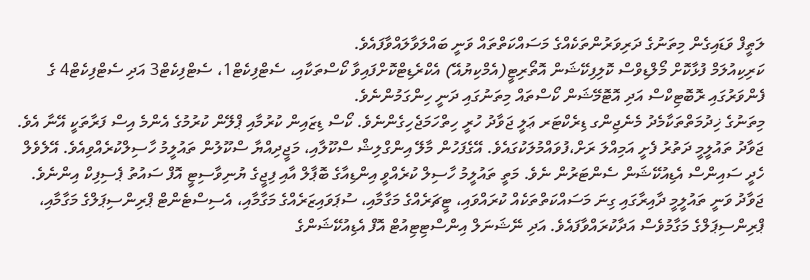ލަޠީފް ވަޑައިގެން މިތަނުގެ ދަރިވަރުންތަކެއްގެ މަސައްކަތްތައް ވަނީ ބައްލަވާލައްވާފައެވެ.
ކަރިކިއުލަމް ފުޅާކޮށް މޯލްޑިވްސް ކޮލިފިކޭޝަން އޮތޯރިޓީ(އެމްކިޔުއޭ) އެކްރެޑިޓްކޮށްފައިވާ ކޯސްތަކާއި، ސެޓްފިކެޓް1، ސެޓްފިކެޓް3 އަދި ސެޓްފިކެޓް4 ގެ ފެންވަރުގައި ރޮބޮޓިކްސް އަދި އޮޓޮމޭޝަން ކޯސްތައް މިތަނުގައި ދަނީ ހިންގަމުންނެވެ.
މިތަނުގެ ޚިދުމަތްތަކާމެދު މެނެޖިންގ ޑިރެކްޓަރ ޢަލީ ޖަވާދު ހުރީ ހިތްހަމަޖެހިގެންނެވެ. ކޯސް ޑިޒައިން ކުރުމާއި ޕްލޭން ކުރުމުގެ އެންމެ އިސް ފަރާތަކީ އޭނާ އެވެ.
ޖަވާދު ތައުލީމީ ދަތުރު ފެށީ އަމިއްލަ ރަށް،ފުވައްމުލަކުގައެވެ. އޭގެފަހުން މާލޭ އިންގްލިޝް ސްކޫލާއި، މަޖީދިއްޔާ ސްކޫލުން ތައުލީމު ހާސިލްކުރެއްވިއެވެ. އޭލެވެލް ހެދީ ސައިންސް އެޑިއުކޭޝަން ސެންޓަރުން ނެވެ. މަތީ ތައުލީމު ހާސިލް ކުރެއްވީ އިންޑިއާގެ ބޮޕާލް އާއި ފިޖީގެ ޔުނިވާސިޓީ އޮފް ސައުތު ޕެސިފިކް އިންނެވެ. ޖަވާދު ވަނީ ތައުލީމީ ދާއިރާގައި ގިނަ މަސައްކަތްތަކެއް ކުރައްވައި، ޓީޗަރެއްގެ މަގާމާއި، ސުޕަވައިޒަރެއްގެ މަގާމާއި، އެސިސްޓެންޓް ޕްރިންސިޕަލްގެ މަގާމާއި، ޕްރިންސިޕަލްގެ މަގާމުވެސް އަދާކުރައްވާފައެވެ. އަދި ނޭޝަނަލް އިންސްޓިޓިއުޓް އޮފް އެޑިއުކޭޝަންގެ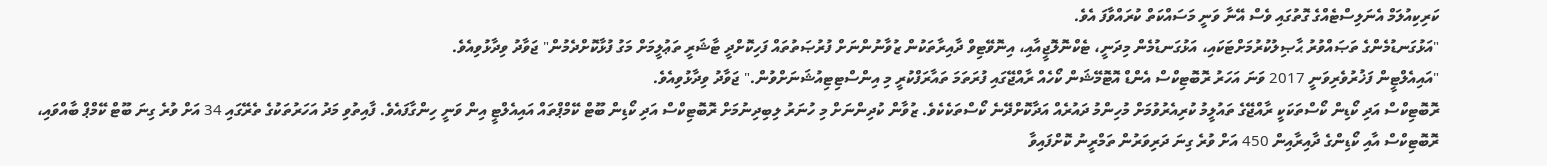ކަރިކިއުލަމް އެނަލިސްޓެއްގެ ގޮތުގައި ވެސް އޭނާ ވަނީ މަސައްކަތް ކުރައްވާފަ އެވެ.
"އަޅުގަނޑުމެންގެ ތަޞައްވުރު ޙާޞިލުކުރުމަށްޓަކައި، އަޅުގަނޑުމެން މިދަނީ، ޓެކްނޮލޮޖީއާއި، އިނޮވޭޓިވް ދާއިރާތަކުން ޒުވާނުންނަށް ފުރުޞަތުތައް ފަހިކޮށްދީ ޓާޝަރީ ތަޢުލީމަށް މަގު ފުޅާކޮށްދެމުން" ޖަވާދު ވިދާޅުވިއެވެ.
"އައިއެލްޓީން ފަޚުރުވެރިވަނީ 2017 ވަނަ އަހަރު ރޮބޮޓިކްސް އެންޑް އޮޓޮމޭޝަން ކޯހެއް ރާއްޖޭގައި ފުރަތަމަ ތައާރަފްކުރީ މި އިންސްޓިޓިއުޝަނަށްވުން." ޖަވާދު ވިދާޅުވިއެވެ.
ރޮބޮޓިކްސް އަދި ކޯޑިން ކޯސްތަކަކީ ރާއްޖޭގެ ތައުލީމު ކުރިއެރުވުމަށް މުހިންމު ދައުރެއް އަދާކޮށްދޭނެ ކޯސްތަކެކެވެ. ޒުވާން ކުދިންނަށް މި ހުނަރު ލިބިދިނުމަށް ރޮބޮޓިކްސް އަދި ކޯޑިން ބޫޓް ކޭމްޕްތައް އައިއެލްޓީ އިން ވަނީ ހިންގާފައެވެ. ފާއިތުވި މަދު އަހަރުތަކުގެ ތެރޭގައި 34 އަށް ވުރެ ގިނަ ބޫޓް ކޭމްޕް ބާއްވައި، ރޮބޮޓިކްސް އާއި ކޯޑިންގެ ދާއިރާއިން 450 އަށް ވުރެ ގިނަ ދަރިވަރުން ތަމްރީނު ކޮށްފައިވާ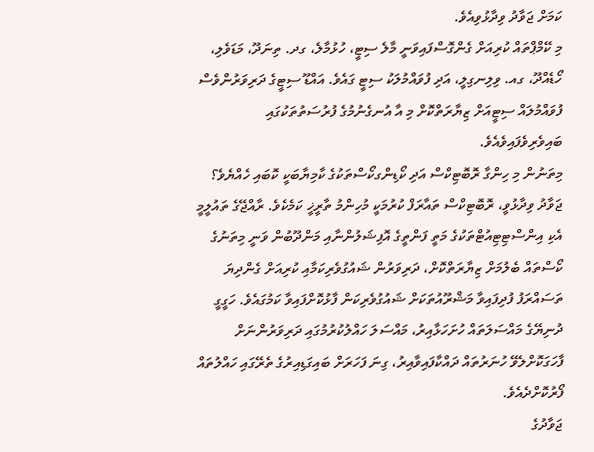ކަމަށް ޖަވާދު ވިދާޅުވިއެވެ.
މި ކޭމްޕްތައް ކުރިއަށް ގެންގޮސްފައިވަނީ މާލެ ސިޓީ، ހުޅުމާލެ، ގދ. ތިނަދޫ، މަޑަވެލި، ހޯޑެއްދޫ، ގއ. ވިލިނގިލީ، އަދި ފުވައްމުލަކު ސިޓީ ގައެވެ. އައްޑޫ ސިޓީގެ ދަރިވަރުންވެސް ފުވައްމުލައް ސިޓީއަށް ޒިޔާރަތްކޮށް މި އާ އުނގެނުމުގެ ފުރުސަތުތަކުގައި ބައިވެރިވެފައިވެއެވެ.
މިތަނުން މި ހިންގާ ރޮބޮޓިކްސް އަދި ކޯޑިންގކޯސްތަކުގެ ކާމިޔާބަކީ ކޮބައި ހެއްޔެވެ؟ ޖަވާދު ވިދާޅުވީ، ރޮބޮޓިކްސް ތައާރަފް ކުރުމަކީ މުހިންމު ތާރީޚީ ކަމެކެވެ. ރާއްޖޭގެ ތައުލީމީ އެކި އިންސްޓިޓިއުޓްތަކުގެ މަތީ ފަންތީގެ އޮފިޝަލުންނާއި މަންދޫބުން ވަނީ މިތަނުގެ ކޯސްތައް ބެލުމަށް ޒިޔާރަތްކޮށް، ދަރިވަރުން ޝައުގުވެރިކަމާއި ކުރިއަށް ގެންދިޔަ ތަސައްރަފު ފުދިފައިވާ މަޝްރޫއުތަކަށް ޝައުގުވެރިކަން ފާޅުކޮށްފައިވާ ކަމުގައެވެ. ހަގީގީ ދުނިޔޭގެ މައްސަލަތައް ހުށަހަޅާއިރު، މައްސަލަ ހައްލުކުރުމުގައި ދަރިވަރުންނަށް ފާހަގަކޮށްލެވޭ ހުނަރުތައް ދައްކާފައިވާއިރު، ގިނަ ފަހަރަށް ބައިގަޑިއިރުގެ ތެރޭގައި ހައްލުތައް ފޯރުކޮށްދެއެވެ.
ޖަވާދުގެ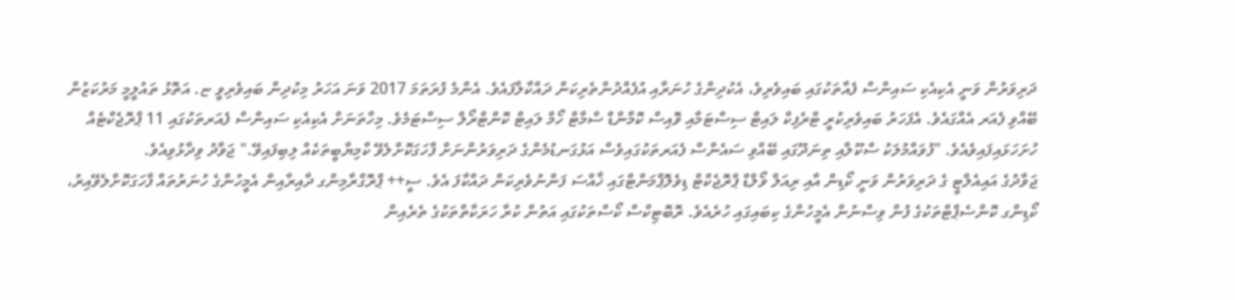ދަރިވަރުން ވަނީ އެކިއެކި ސައިންސް ފެއާތަކުގައި ބައިވެރިވެ، އެކުދިންގެ ހުނަރާއި އުފެއްދުންތެރިކަން ދައްކާލާފައެވެ. އެންމެ ފުރަތަމަ 2017 ވަނަ އަހަރު މިކުދިން ބައިވެރިވީ ޏ. އަތޮޅު ތައުލީމީ މަރުކަޒުން ބޭއްވި ފެއަރ އެއްގައެވެ. އެފަހަރު ބައިވެރިކުރީ ޓްރެފިކް ލައިޓް ސިސްޓަމާއި ވޮއިސް ކޮމާންޑް ސްމާޓް ހޯމް ލައިޓް ކޮންޓްރޯލް ސިސްޓަމެވެ. މިހާތަނަށް އެކިއެކި ސައިންސް ފެއަރތަކުގައި 11 ޕްރޮޖެކްޓެއް ހުށަހަޅައިފައިވެއެވެ. "ފުވައްމުލަކު ސްކޫލާއި ތިނަދޫގައި ބޭއްވި ސައެންސް ފެއަރތަކުގައިވެސް އަޅުގަނޑުމެންގެ ދަރިވަރުންނަށް ފާހަގަކޮށްލެވޭ ކާމިޔާބީތަކެއް ލިބިފައިވޭ." ޖަވާދު ވިދާޅުވިއެވެ.
ޖަވާދުގެ އައިއެލްޓީ ގެ ދަރިވަރުން ވަނީ ކޯޑިން އާއި ރިއަލް ވޯލްޑް ޕްރޮޖެކްޓް ޑިވެލޮޕްމަންޓްގައި ޚާއްސަ ފަންނުވެރިކަން ދައްކާފަ އެވެ. ސީ++ ޕްރޮގްރާމިންގ ދާއިރާއިން އެމީހުންގެ ހުނަރުތައް ފާހަގަކޮށްލެވޭއިރު، ކޯޑިންގ ކޮންސެޕްޓްތަކުގެ ފުން ވިސްނުން އެމީހުންގެ ކިބައިގައި ހުރެއެވެ. ރޮބޮޓިކްސް ކޯސްތަކުގައި އަތުން ކުރާ ހަރަކާތްތަކުގެ ތެރެއިން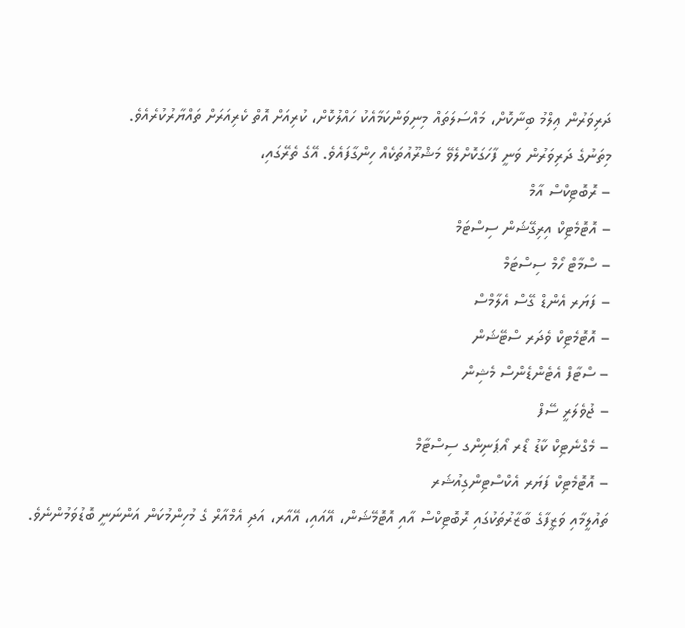ދަރިވަރުން ޢިލްމު ބިނާކޮށް، މައްސަލަތައް މިނިވަންކަމާއެކު ހައްލުކޮށް، ކުރިއަށް އޮތް ކެރިއަރަށް ތައްޔާރުކުރެއެވެ.
މިތަނުގެ ދަރިވަރުން ވަނީ ފާހަގަކޮށްލެވޭ މަޝްރޫއުތަކެއް ހިންގާފައެވެ. އޭގެ ތެރޭގައި،
– ރޮބޮޓިކްސް އާމް
– އޮޓޮމެޓިކް އިރިގޭޝަން ސިސްޓަމް
– ސްމާޓް ހޯމް ސިސްޓަމް
– ފަޔަރ އެންޑް ގޭސް އެލާމްސް
– އޮޓޮމެޓިކް ވެދަރ ސްޓޭޝަން
– ސްޓާފް އެޓެންޑެންސް މެޝިން
– ޖުވެލަރީ ސޭފް
– މެގްނެޓިކް ކާޑު ޑޯރ އޯޕަނިންގ ސިސްޓާމް
– އޮޓޮމެޓިކް ފަޔަރ އެކްސްޓިންގިއުޝަރ
ތައުލީމާއި ވަޒީފާގެ ބާޒާރުތަކުގައި ރޮބޮޓިކްސް އާއި އޮޓޮމޭޝަން، އޭއައި، އޭއާރ، އަދި އެމްއާރް ގެ މުހިންމުކަން އަންނަނީ ބޮޑުވަމުންނެވެ.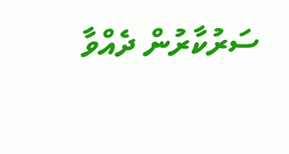ސަރުކާރުން ދެއްވާ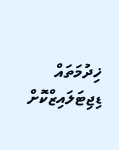ޚިދުމަތައް ޑިޖިޓަލައިޒްކޮށް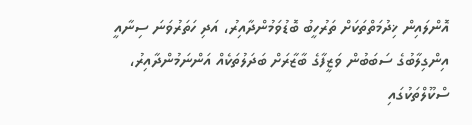އޮންލައިން ޚިދުމަތްތަކަށް ތަރުހީބު ބޮޑުވަމުންދާއިރު، އަދި ހަތަރުވަނަ ސިނާއީ އިންގިލާބުގެ ސަބަބުން ވަޒީފާގެ ބާޒާރަށް ބަދަލުތަކެއް އަންނަމުންދާއިރު، ސްކޫލްތަކުގައި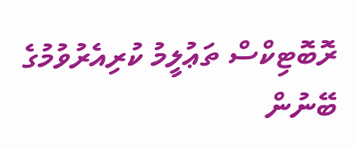ރޮބޮޓިކްސް ތަޢުލީމު ކުރިއެރުވުމުގެ ބޭނުން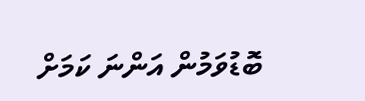ބޮޑުވަމުން އަންނަ ކަމަށް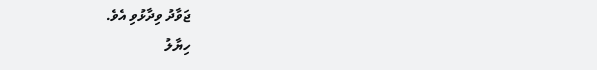ޖަވާދު ވިދާޅުވި އެވެ.
ހިޔާލު